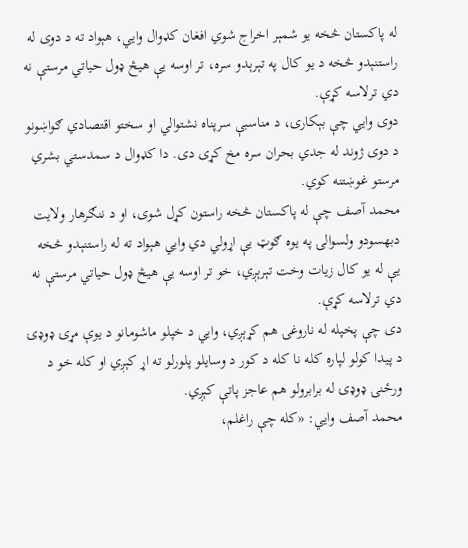له پاکستان څخه یو شمېر اخراج شوي افغان کډوال وايي، هېواد ته د دوی له راستنېدو څخه د یو کال په تېرېدو سره، تر اوسه یې هیڅ ډول حیاتي مرستې نه دي ترلاسه کړې.
دوی وايي چې بېکارۍ، د مناسبې سرپناه نشتوالي او سختو اقتصادي ګواښونو د دوی ژوند له جدي بحران سره مخ کړی دی. دا کډوال د سمدستي بشري مرستو غوښتنه کوي.
محمد آصف چې له پاکستان څخه راستون کړل شوی، او د ننګرهار ولایت دبهسودو ولسوالۍ په یوه ګوټ يې اړولي دي وایي هېواد ته له راستنېدو څخه یې له یو کال زیات وخت تېرېږي، خو تر اوسه یې هیڅ ډول حیاتي مرستې نه دي ترلاسه کړې.
دی چې پخپله له ناروغۍ هم کړېږي، وایي د خپلو ماشومانو د یوې مړۍ ډوډۍ د پيدا کولو لپاره کله نا کله د کور د وسایلو پلورلو ته اړ کېږي او کله خو د ورځنۍ ډوډۍ له برابرولو هم عاجز پاتې کېږي.
محمد آصف وایي: «کله چې راغلم،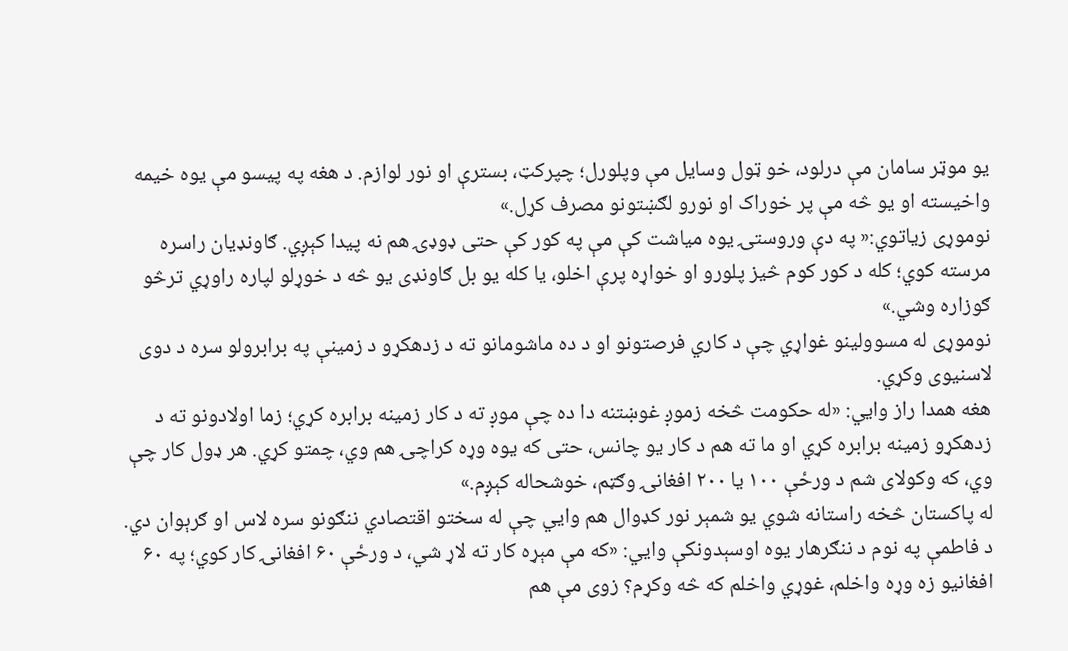یو موټر سامان مې درلود، خو ټول وسایل مې وپلورل؛ چپرکټ، بسترې او نور لوازم. د هغه په پیسو مې یوه خیمه واخیسته او یو څه مې پر خوراک او نورو لګښتونو مصرف کړل.»
نوموړی زیاتوي:« په دې وروستۍ یوه میاشت کې مې په کور کې حتی ډوډۍ هم نه پیدا کېږي. ګاونډیان راسره مرسته کوي؛ کله د کور کوم څیز پلورو او خواړه پرې اخلو، یا کله یو بل ګاونډی یو څه د خوړلو لپاره راوړي ترڅو ګوزاره وشي.»
نوموړی له مسوولینو غواړي چې د کاري فرصتونو او د ده ماشومانو ته د زدهکړو د زمینې په برابرولو سره د دوی لاسنیوی وکړي.
هغه همدا راز وايي: «له حکومت څخه زموږ غوښتنه دا ده چې موږ ته د کار زمینه برابره کړي؛ زما اولادونو ته د زدهکړو زمینه برابره کړي او ما ته هم د کار یو چانس، حتی که یوه وړه کراچۍ هم وي، چمتو کړي. هر ډول کار چې وي، که وکولای شم د ورځې ۱۰۰ یا ۲۰۰ افغانۍ وګټم، خوشحاله کېږم.»
له پاکستان څخه راستانه شوي یو شمېر نور کډوال هم وایي چې له سختو اقتصادي ننګونو سره لاس او ګرېوان دي.
د فاطمې په نوم د ننګرهار یوه اوسېدونکې وایي: «که مې مېړه کار ته لاړ شي، د ورځې ۶۰ افغانۍ کار کوي؛ په ۶۰ افغانیو زه وړه واخلم، غوړي واخلم که څه وکړم؟ زوی مې هم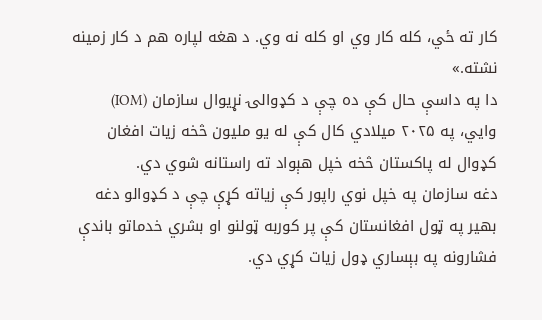کار ته ځي، کله کار وي او کله نه وي. د هغه لپاره هم د کار زمینه نشته.»
دا په داسې حال کې ده چې د کډوالۍ نړیوال سازمان (IOM) وایي، په ۲۰۲۵ میلادي کال کې له یو ملیون څخه زیات افغان کډوال له پاکستان څخه خپل هېواد ته راستانه شوي دي.
دغه سازمان په خپل نوي راپور کې زیاته کړې چې د کډوالو دغه بهیر په ټول افغانستان کې پر کوربه ټولنو او بشري خدماتو باندې فشارونه په بېساري ډول زیات کړي دي.